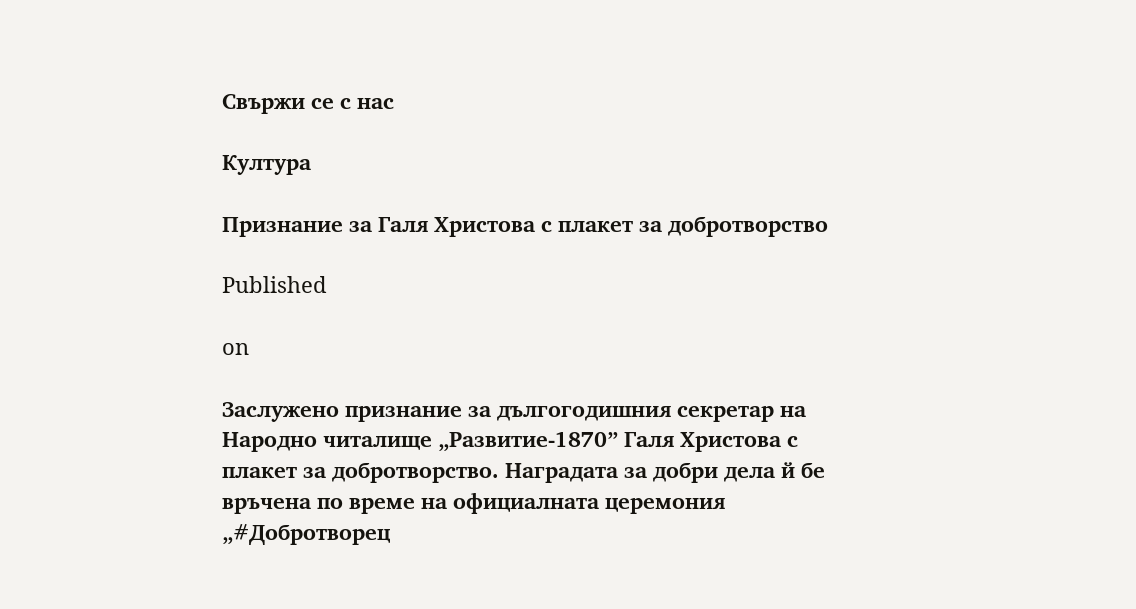Свържи се с нас

Култура

Признание за Галя Христова с плакет за добротворство

Published

on

Заслужено признание за дългогодишния секретар на Народно читалище „Развитие-1870” Галя Христова с плакет за добротворство. Наградата за добри дела й бе връчена по време на официалната церемония „#Добротворец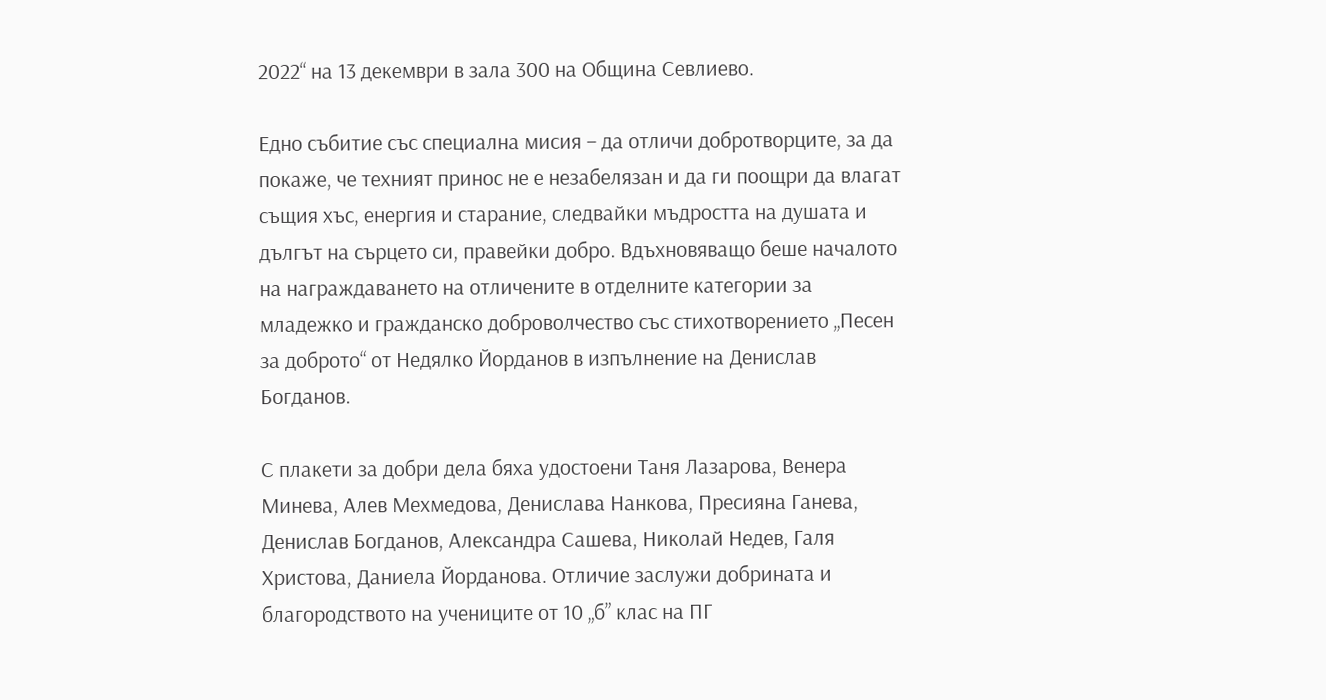2022“ на 13 декември в зала 300 на Община Севлиево.

Едно събитие със специална мисия – да отличи добротворците, за да покаже, че техният принос не е незабелязан и да ги поощри да влагат същия хъс, енергия и старание, следвайки мъдростта на душата и дългът на сърцето си, правейки добро. Вдъхновяващо беше началото на награждаването на отличените в отделните категории за младежко и гражданско доброволчество със стихотворението „Песен за доброто“ от Недялко Йорданов в изпълнение на Денислав Богданов.

С плакети за добри дела бяха удостоени Таня Лазарова, Венера Минева, Алев Мехмедова, Денислава Нанкова, Пресияна Ганева, Денислав Богданов, Александра Сашева, Николай Недев, Галя Христова, Даниела Йорданова. Отличие заслужи добрината и благородството на учениците от 10 „б” клас на ПГ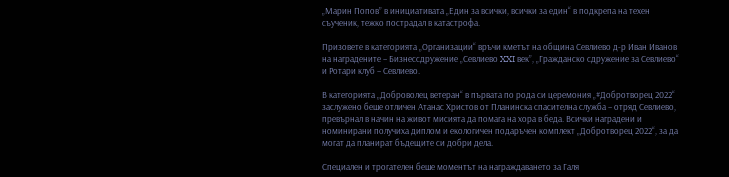„Марин Попов” в инициативата „Един за всички, всички за един“ в подкрепа на техен съученик, тежко пострадал в катастрофа.

Призовете в категорията „Организации“ връчи кметът на община Севлиево д-р Иван Иванов на наградените – Бизнессдружение „Севлиево XXI век”, „Гражданско сдружение за Севлиево“ и Ротари клуб – Севлиево.

В категорията „Доброволец ветеран“ в първата по рода си церемония „#Добротворец 2022“ заслужено беше отличен Атанас Христов от Планинска спасителна служба – отряд Севлиево, превърнал в начин на живот мисията да помага на хора в беда. Всички наградени и номинирани получиха диплом и екологичен подаръчен комплект „Добротворец 2022“, за да могат да планират бъдещите си добри дела.

Специален и трогателен беше моментът на награждаването за Галя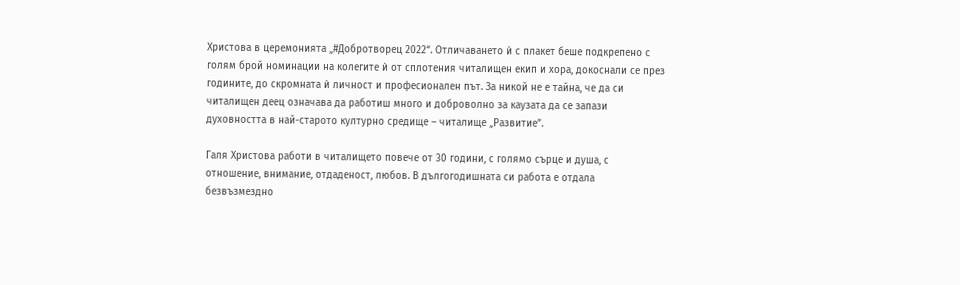Христова в церемонията „#Добротворец 2022“. Отличаването ѝ с плакет беше подкрепено с голям брой номинации на колегите ѝ от сплотения читалищен екип и хора, докоснали се през годините, до скромната ѝ личност и професионален път. За никой не е тайна, че да си читалищен деец означава да работиш много и доброволно за каузата да се запази духовността в най-старото културно средище – читалище „Развитие”.

Галя Христова работи в читалището повече от 30 години, с голямо сърце и душа, с отношение, внимание, отдаденост, любов. В дългогодишната си работа е отдала безвъзмездно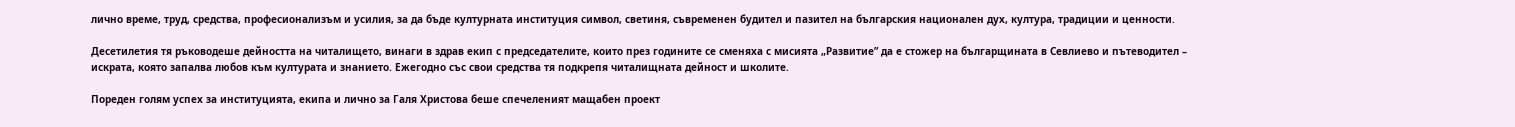лично време, труд, средства, професионализъм и усилия, за да бъде културната институция символ, светиня, съвременен будител и пазител на българския национален дух, култура, традиции и ценности.

Десетилетия тя ръководеше дейността на читалището, винаги в здрав екип с председателите, които през годините се сменяха с мисията „Развитие” да е стожер на българщината в Севлиево и пътеводител – искрата, която запалва любов към културата и знанието. Ежегодно със свои средства тя подкрепя читалищната дейност и школите.

Пореден голям успех за институцията, екипа и лично за Галя Христова беше спечеленият мащабен проект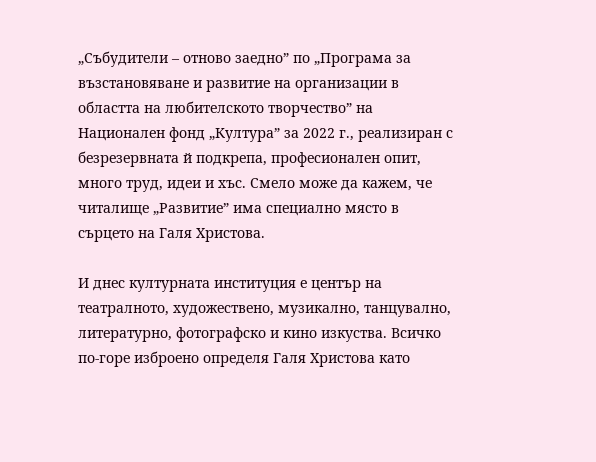„Събудители – отново заедно” по „Програма за възстановяване и развитие на организации в областта на любителското творчество” на Национален фонд „Култура” за 2022 г., реализиран с безрезервната й подкрепа, професионален опит, много труд, идеи и хъс. Смело може да кажем, че читалище „Развитие” има специално място в сърцето на Галя Христова.

И днес културната институция е център на театралното, художествено, музикално, танцувално, литературно, фотографско и кино изкуства. Всичко по-горе изброено определя Галя Христова като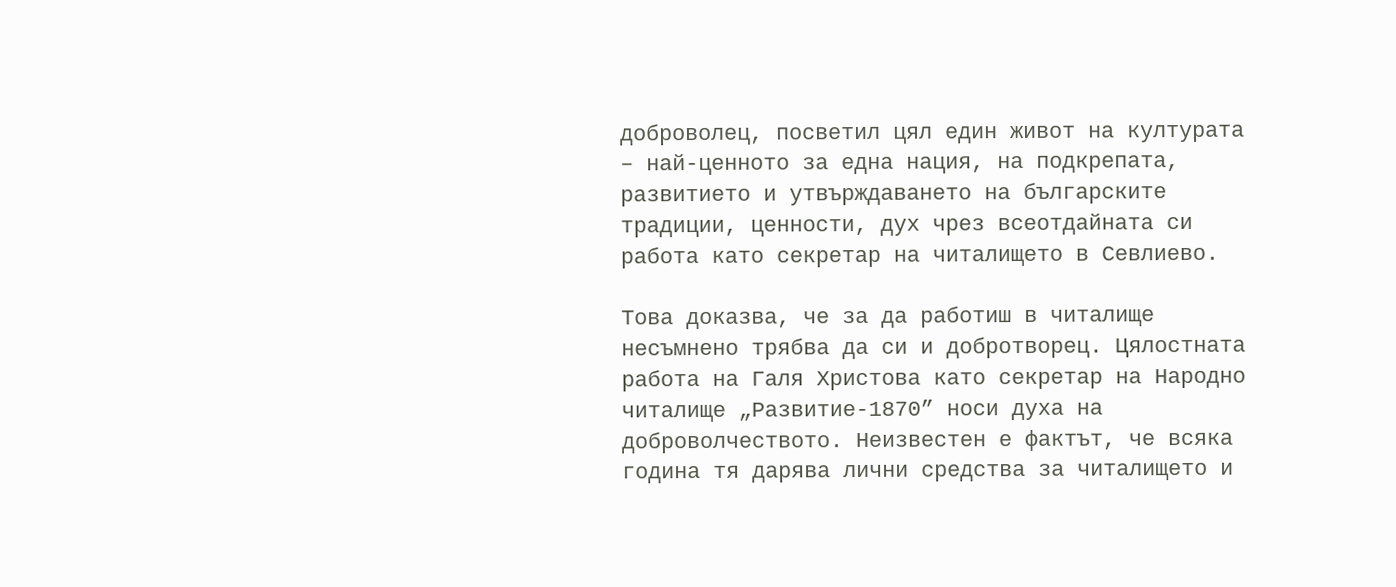доброволец, посветил цял един живот на културата – най-ценното за една нация, на подкрепата, развитието и утвърждаването на българските традиции, ценности, дух чрез всеотдайната си работа като секретар на читалището в Севлиево.

Това доказва, че за да работиш в читалище несъмнено трябва да си и добротворец. Цялостната работа на Галя Христова като секретар на Народно читалище „Развитие-1870” носи духа на доброволчеството. Неизвестен е фактът, че всяка година тя дарява лични средства за читалището и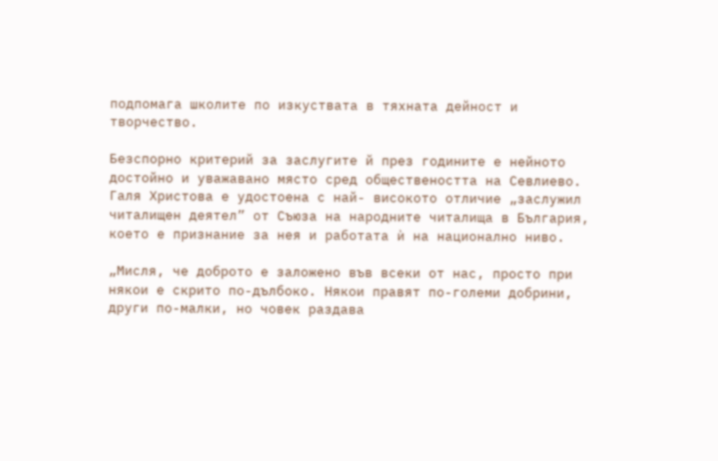подпомага школите по изкуствата в тяхната дейност и творчество.

Безспорно критерий за заслугите й през годините е нейното достойно и уважавано място сред обществеността на Севлиево. Галя Христова е удостоена с най- високото отличие „заслужил читалищен деятел” от Съюза на народните читалища в България, което е признание за нея и работата ѝ на национално ниво.

„Мисля, че доброто е заложено във всеки от нас, просто при някои е скрито по-дълбоко. Някои правят по-големи добрини, други по-малки, но човек раздава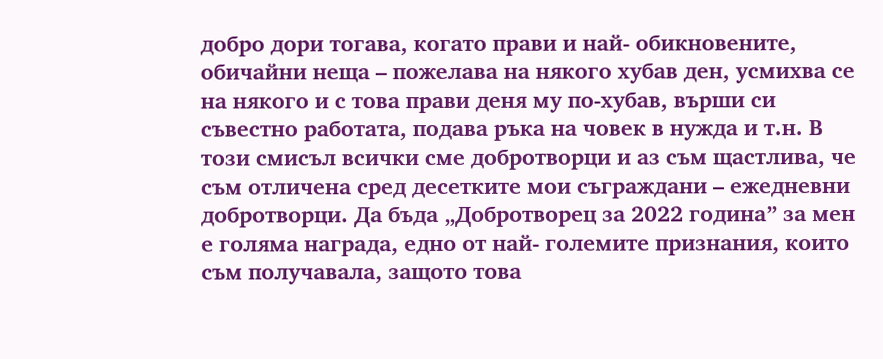добро дори тогава, когато прави и най- обикновените, обичайни неща – пожелава на някого хубав ден, усмихва се на някого и с това прави деня му по-хубав, върши си съвестно работата, подава ръка на човек в нужда и т.н. В този смисъл всички сме добротворци и аз съм щастлива, че съм отличена сред десетките мои съграждани – ежедневни добротворци. Да бъда „Добротворец за 2022 година” за мен е голяма награда, едно от най- големите признания, които съм получавала, защото това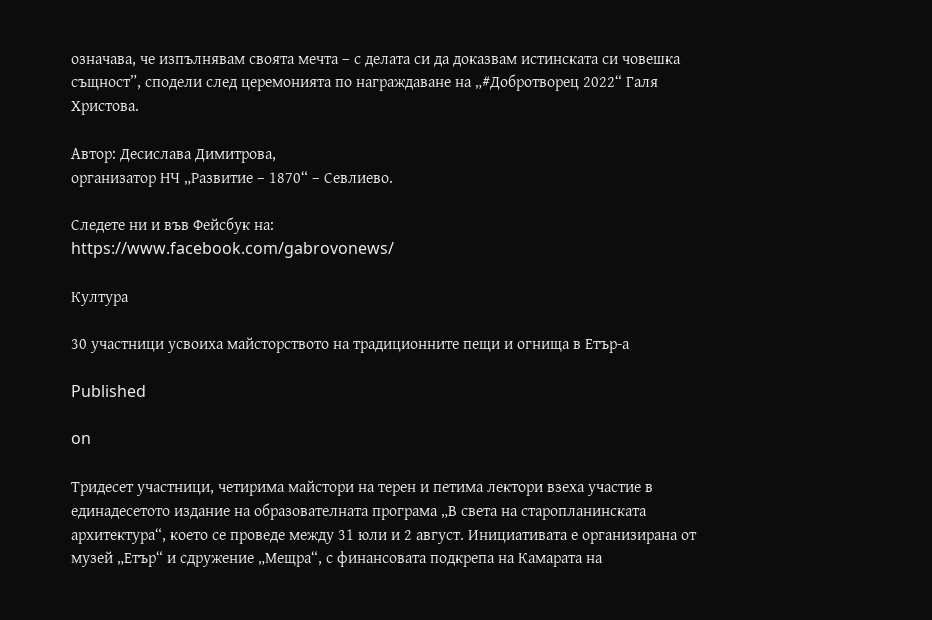означава, че изпълнявам своята мечта – с делата си да доказвам истинската си човешка същност”, сподели след церемонията по награждаване на „#Добротворец 2022“ Галя Христова.

Автор: Десислава Димитрова,
организатор НЧ „Развитие – 1870“ – Севлиево.

Следете ни и във Фейсбук на:
https://www.facebook.com/gabrovonews/

Култура

30 участници усвоиха майсторството на традиционните пещи и огнища в Етър-а

Published

on

Тридесет участници, четирима майстори на терен и петима лектори взеха участие в единадесетото издание на образователната програма „В света на старопланинската архитектура“, което се проведе между 31 юли и 2 август. Инициативата е организирана от музей „Етър“ и сдружение „Мещра“, с финансовата подкрепа на Камарата на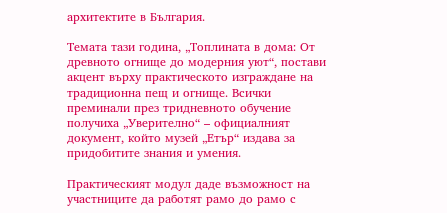архитектите в България.

Темата тази година, „Топлината в дома: От древното огнище до модерния уют“, постави акцент върху практическото изграждане на традиционна пещ и огнище. Всички преминали през тридневното обучение получиха „Уверително“ – официалният документ, който музей „Етър“ издава за придобитите знания и умения.

Практическият модул даде възможност на участниците да работят рамо до рамо с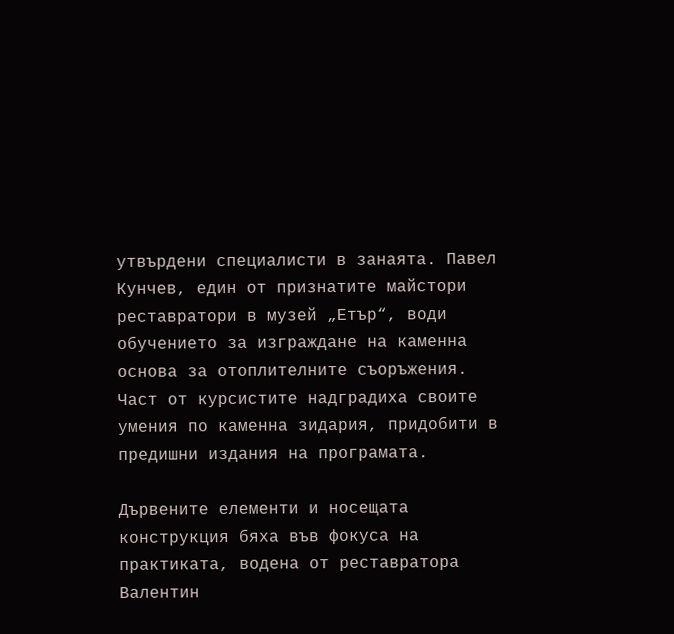утвърдени специалисти в занаята. Павел Кунчев, един от признатите майстори реставратори в музей „Етър“, води обучението за изграждане на каменна основа за отоплителните съоръжения. Част от курсистите надградиха своите умения по каменна зидария, придобити в предишни издания на програмата.

Дървените елементи и носещата конструкция бяха във фокуса на практиката, водена от реставратора Валентин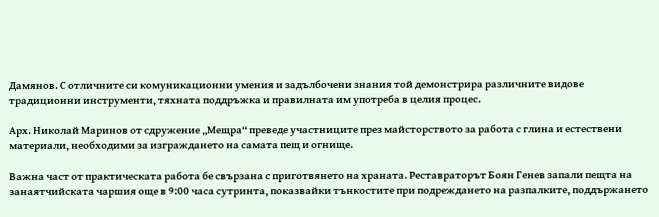Дамянов. С отличните си комуникационни умения и задълбочени знания той демонстрира различните видове традиционни инструменти, тяхната поддръжка и правилната им употреба в целия процес.

Арх. Николай Маринов от сдружение „Мещра“ преведе участниците през майсторството за работа с глина и естествени материали, необходими за изграждането на самата пещ и огнище.

Важна част от практическата работа бе свързана с приготвянето на храната. Реставраторът Боян Генев запали пещта на занаятчийската чаршия още в 9:00 часа сутринта, показвайки тънкостите при подреждането на разпалките, поддържането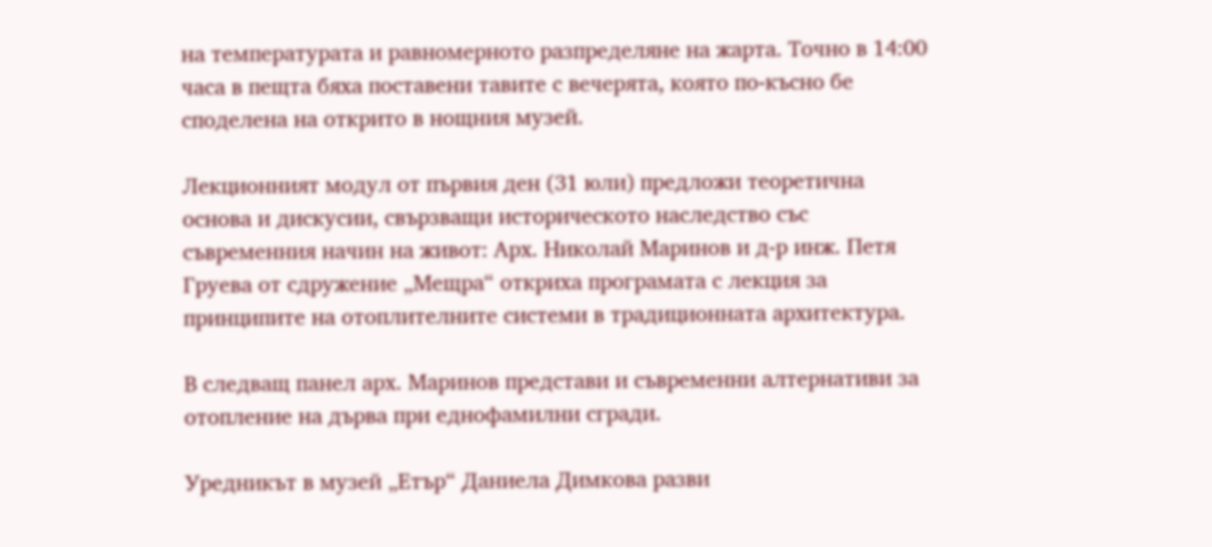на температурата и равномерното разпределяне на жарта. Точно в 14:00 часа в пещта бяха поставени тавите с вечерята, която по-късно бе споделена на открито в нощния музей.

Лекционният модул от първия ден (31 юли) предложи теоретична основа и дискусии, свързващи историческото наследство със съвременния начин на живот: Арх. Николай Маринов и д-р инж. Петя Груева от сдружение „Мещра“ откриха програмата с лекция за принципите на отоплителните системи в традиционната архитектура.

В следващ панел арх. Маринов представи и съвременни алтернативи за отопление на дърва при еднофамилни сгради.

Уредникът в музей „Етър“ Даниела Димкова разви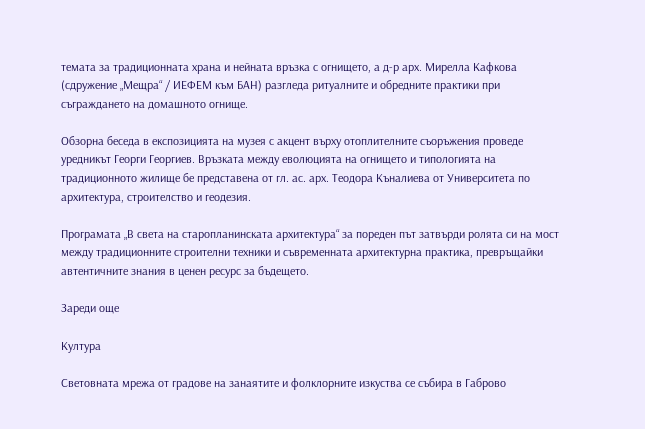темата за традиционната храна и нейната връзка с огнището, а д-р арх. Мирелла Кафкова (сдружение „Мещра“ / ИЕФЕМ към БАН) разгледа ритуалните и обредните практики при съграждането на домашното огнище.

Обзорна беседа в експозицията на музея с акцент върху отоплителните съоръжения проведе уредникът Георги Георгиев. Връзката между еволюцията на огнището и типологията на традиционното жилище бе представена от гл. ас. арх. Теодора Къналиева от Университета по архитектура, строителство и геодезия.

Програмата „В света на старопланинската архитектура“ за пореден път затвърди ролята си на мост между традиционните строителни техники и съвременната архитектурна практика, превръщайки автентичните знания в ценен ресурс за бъдещето.

Зареди още

Култура

Световната мрежа от градове на занаятите и фолклорните изкуства се събира в Габрово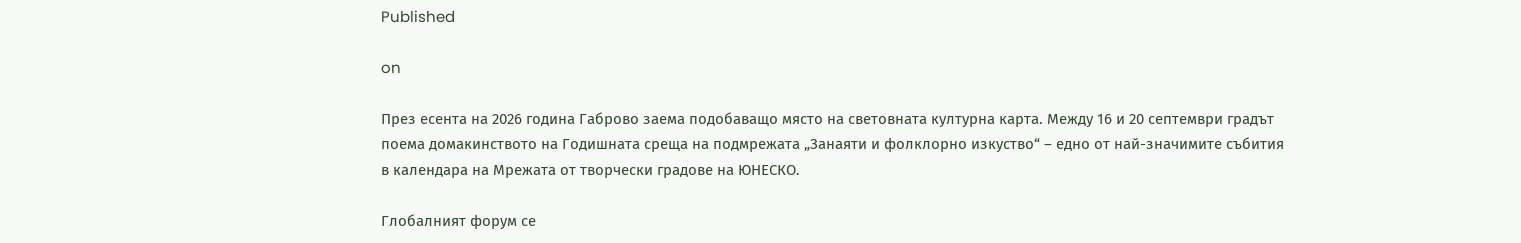Published

on

През есента на 2026 година Габрово заема подобаващо място на световната културна карта. Между 16 и 20 септември градът поема домакинството на Годишната среща на подмрежата „Занаяти и фолклорно изкуство“ – едно от най-значимите събития в календара на Мрежата от творчески градове на ЮНЕСКО.

Глобалният форум се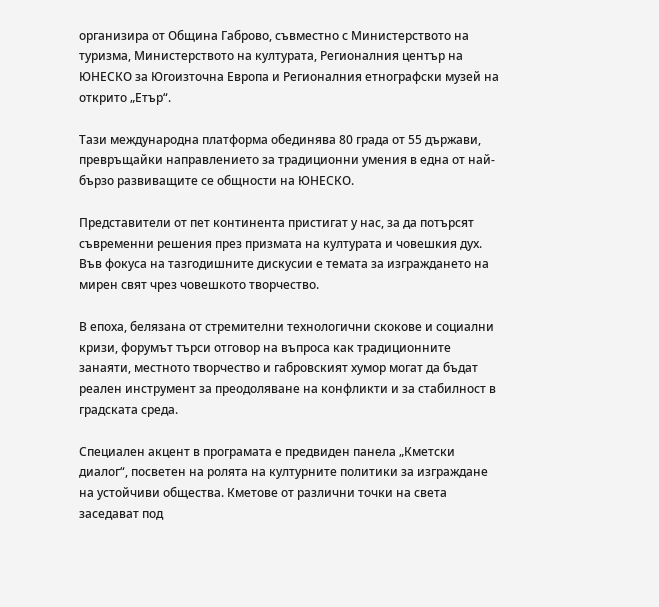организира от Община Габрово, съвместно с Министерството на туризма, Министерството на културата, Регионалния център на ЮНЕСКО за Югоизточна Европа и Регионалния етнографски музей на открито „Етър“.

Тази международна платформа обединява 80 града от 55 държави, превръщайки направлението за традиционни умения в една от най-бързо развиващите се общности на ЮНЕСКО.

Представители от пет континента пристигат у нас, за да потърсят съвременни решения през призмата на културата и човешкия дух. Във фокуса на тазгодишните дискусии е темата за изграждането на мирен свят чрез човешкото творчество.

В епоха, белязана от стремителни технологични скокове и социални кризи, форумът търси отговор на въпроса как традиционните занаяти, местното творчество и габровският хумор могат да бъдат реален инструмент за преодоляване на конфликти и за стабилност в градската среда.

Специален акцент в програмата е предвиден панела „Кметски диалог“, посветен на ролята на културните политики за изграждане на устойчиви общества. Кметове от различни точки на света заседават под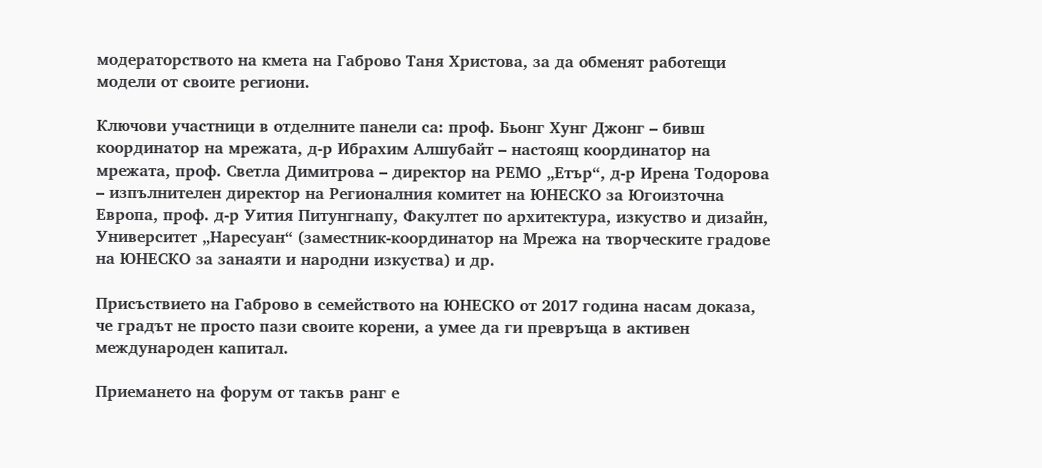модераторството на кмета на Габрово Таня Христова, за да обменят работещи модели от своите региони.

Ключови участници в отделните панели са: проф. Бьонг Хунг Джонг – бивш координатор на мрежата, д-р Ибрахим Алшубайт – настоящ координатор на мрежата, проф. Светла Димитрова – директор на РЕМО „Етър“, д-р Ирена Тодорова – изпълнителен директор на Регионалния комитет на ЮНЕСКО за Югоизточна Европа, проф. д-р Уития Питунгнапу, Факултет по архитектура, изкуство и дизайн, Университет „Наресуан“ (заместник-координатор на Мрежа на творческите градове на ЮНЕСКО за занаяти и народни изкуства) и др.

Присъствието на Габрово в семейството на ЮНЕСКО от 2017 година насам доказа, че градът не просто пази своите корени, а умее да ги превръща в активен международен капитал.

Приемането на форум от такъв ранг е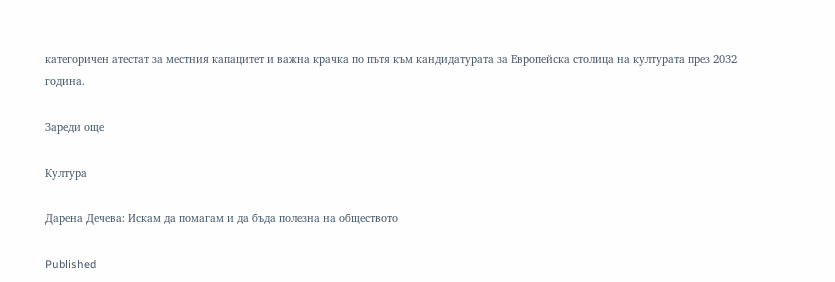категоричен атестат за местния капацитет и важна крачка по пътя към кандидатурата за Европейска столица на културата през 2032 година.

Зареди още

Култура

Дарена Дечева: Искам да помагам и да бъда полезна на обществото

Published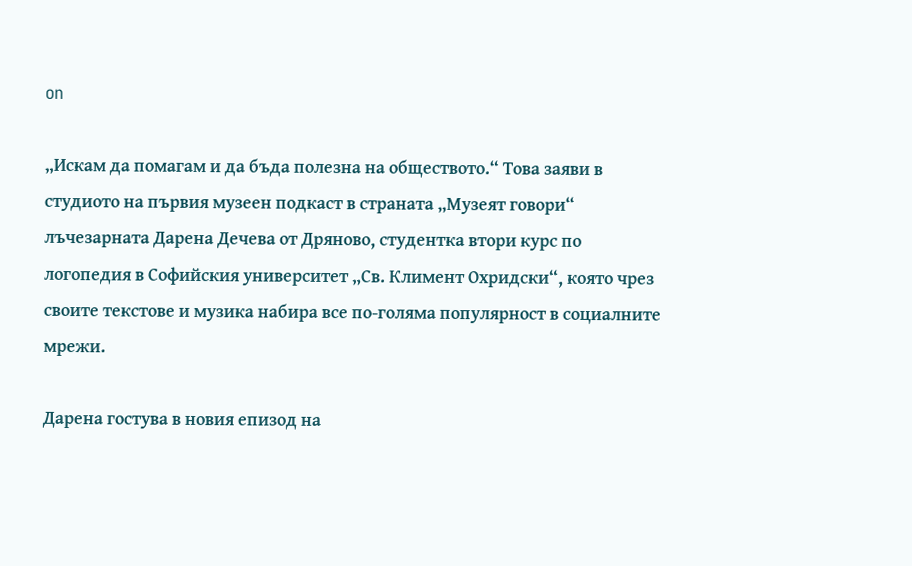on

„Искам да помагам и да бъда полезна на обществото.“ Това заяви в студиото на първия музеен подкаст в страната „Музеят говори“ лъчезарната Дарена Дечева от Дряново, студентка втори курс по логопедия в Софийския университет „Св. Климент Охридски“, която чрез своите текстове и музика набира все по-голяма популярност в социалните мрежи.

Дарена гостува в новия епизод на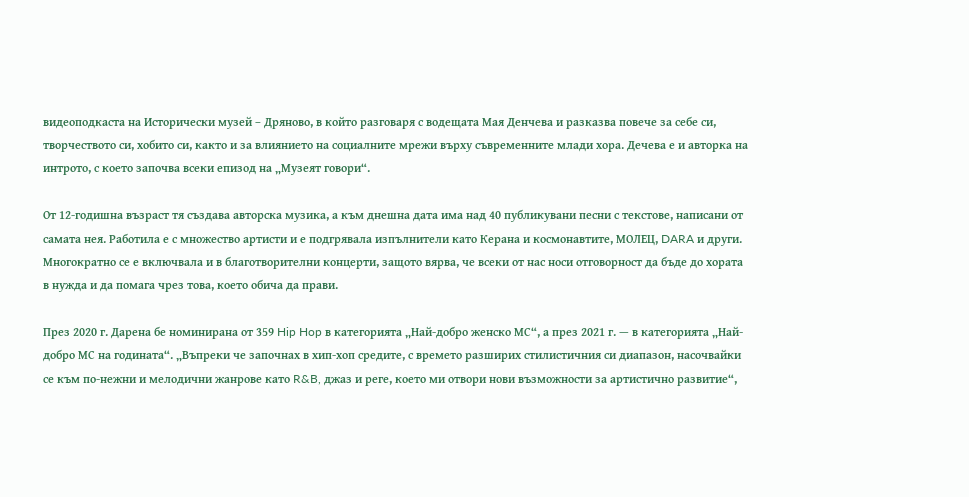видеоподкаста на Исторически музей – Дряново, в който разговаря с водещата Мая Денчева и разказва повече за себе си, творчеството си, хобито си, както и за влиянието на социалните мрежи върху съвременните млади хора. Дечева е и авторка на интрото, с което започва всеки епизод на „Музеят говори“.

От 12-годишна възраст тя създава авторска музика, а към днешна дата има над 40 публикувани песни с текстове, написани от самата нея. Работила е с множество артисти и е подгрявала изпълнители като Керана и космонавтите, МОЛЕЦ, DARA и други. Многократно се е включвала и в благотворителни концерти, защото вярва, че всеки от нас носи отговорност да бъде до хората в нужда и да помага чрез това, което обича да прави.

През 2020 г. Дарена бе номинирана от 359 Hip Hop в категорията „Най-добро женско МС“, а през 2021 г. — в категорията „Най-добро МС на годината“. „Въпреки че започнах в хип-хоп средите, с времето разширих стилистичния си диапазон, насочвайки се към по-нежни и мелодични жанрове като R&B, джаз и реге, което ми отвори нови възможности за артистично развитие“,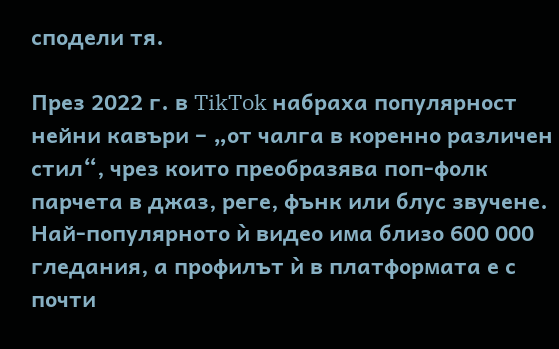сподели тя.

През 2022 г. в TikTok набраха популярност нейни кавъри – „от чалга в коренно различен стил“, чрез които преобразява поп-фолк парчета в джаз, реге, фънк или блус звучене. Най-популярното ѝ видео има близо 600 000 гледания, а профилът ѝ в платформата е с почти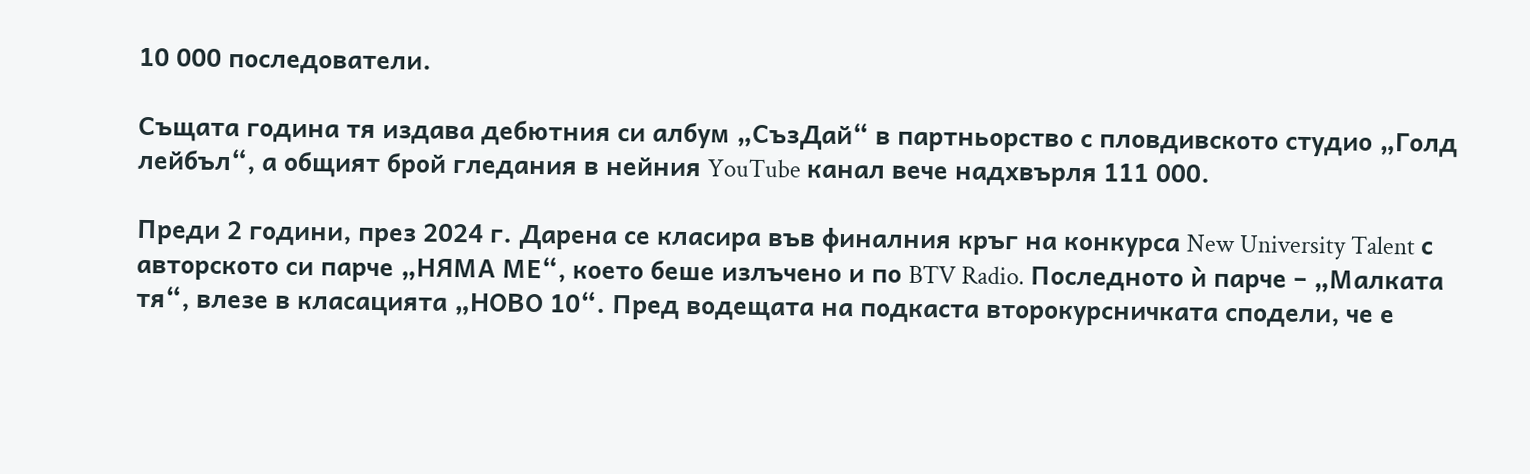10 000 последователи.

Същата година тя издава дебютния си албум „СъзДай“ в партньорство с пловдивското студио „Голд лейбъл“, а общият брой гледания в нейния YouTube канал вече надхвърля 111 000.

Преди 2 години, през 2024 г. Дарена се класира във финалния кръг на конкурса New University Talent с авторското си парче „НЯМА МЕ“, което беше излъчено и по BTV Radio. Последното ѝ парче – „Малката тя“, влезе в класацията „НОВО 10“. Пред водещата на подкаста второкурсничката сподели, че е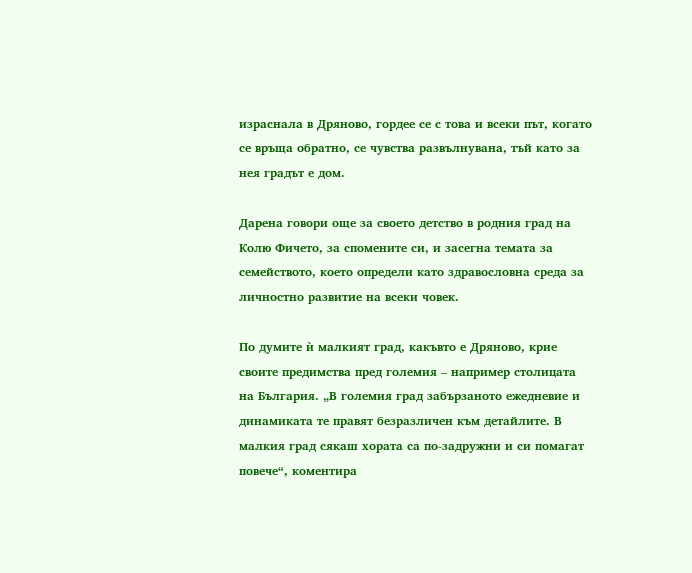израснала в Дряново, гордее се с това и всеки път, когато се връща обратно, се чувства развълнувана, тъй като за нея градът е дом.

Дарена говори още за своето детство в родния град на Колю Фичето, за спомените си, и засегна темата за семейството, което определи като здравословна среда за личностно развитие на всеки човек.

По думите ѝ малкият град, какъвто е Дряново, крие своите предимства пред големия – например столицата на България. „В големия град забързаното ежедневие и динамиката те правят безразличен към детайлите. В малкия град сякаш хората са по-задружни и си помагат повече“, коментира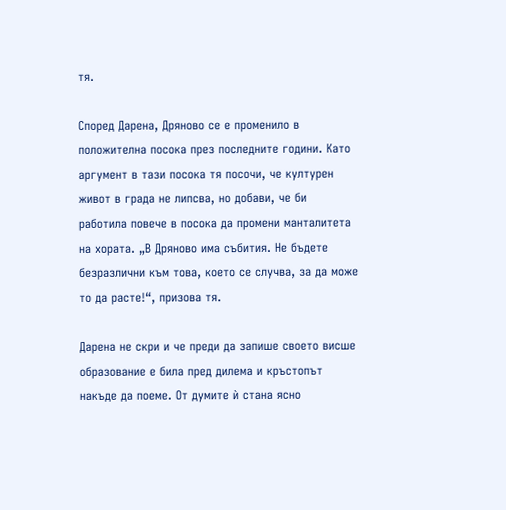тя.

Според Дарена, Дряново се е променило в положителна посока през последните години. Като аргумент в тази посока тя посочи, че културен живот в града не липсва, но добави, че би работила повече в посока да промени манталитета на хората. „В Дряново има събития. Не бъдете безразлични към това, което се случва, за да може то да расте!“, призова тя.

Дарена не скри и че преди да запише своето висше образование е била пред дилема и кръстопът накъде да поеме. От думите ѝ стана ясно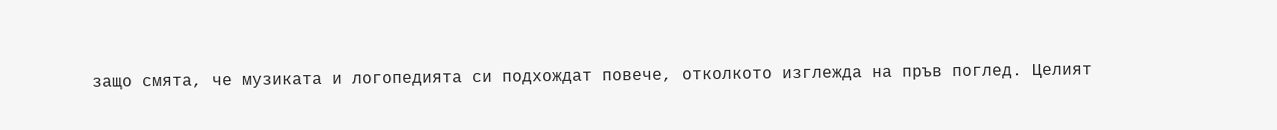защо смята, че музиката и логопедията си подхождат повече, отколкото изглежда на пръв поглед. Целият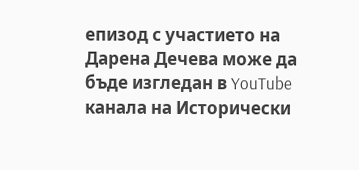епизод с участието на Дарена Дечева може да бъде изгледан в YouTube канала на Исторически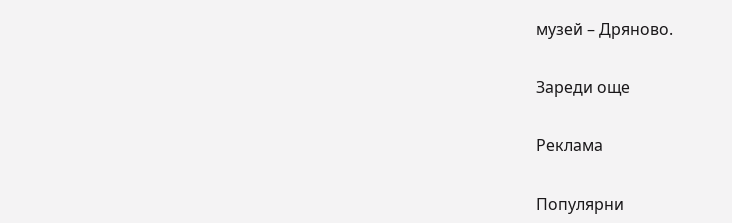музей – Дряново.

Зареди още

Реклама

Популярни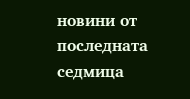новини от последната седмица